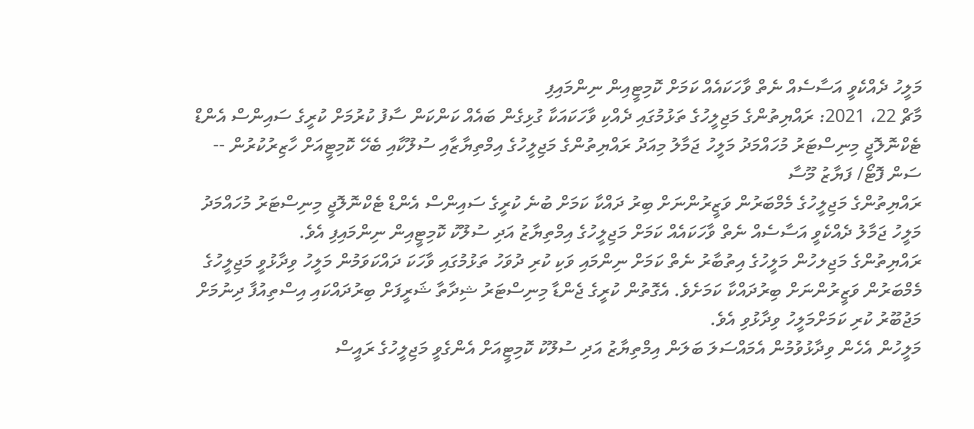މަލީހު ދެއްކެވީ އަސާސެއް ނެތް ވާހަކައެއް ކަމަށް ކޮމިޓީއިން ނިންމައިފި
މާޗް 22، 2021: ރައްޔިތުންގެ މަޖިލީހުގެ ތަޅުމުގައި ދެއްކި ވާހަކައަކާ ގުޅިގެން ބައެއް ކަންކަން ސާފު ކުރުމަށް ކުރީގެ ސައިންސް އެންޑް ޓެކްނޮލޮޖީ މިނިސްޓަރު މުހައްމަދު މަލީހު ޖަމާލު މިއަދު ރައްޔިތުންގެ މަޖިލީހުގެ އިމްތިޔާޒާއި ސުލޫކާއި ބެހޭ ކޮމިޓީއަށް ހާޒިރުކުރުން -- ސަން ފޮޓޯ/ ފަޔާޒު މޫސާ
ރައްޔިތުންގެ މަޖިލީހުގެ މެމްބަރުން ވަޒީރުންނަށް ބިރު ދައްކާ ކަމަށް ބުނެ ކުރީގެ ސައިންސް އެންޑް ޓެކްނޮލޮޖީ މިނިސްޓަރު މުހައްމަދު މަލީހު ޖަމާލު ދެއްކެވީ އަސާސެއް ނެތް ވާހަކައެއް ކަމަށް މަޖިލީހުގެ އިމްތިޔާޒު އަދި ސުލޫކު ކޮމިޓީއިން ނިންމައިފި އެވެ.
ރައްޔިތުންގެ މަޖިލހުން މަލީހުގެ އިތުބާރު ނެތް ކަމަށް ނިންމައި ވަކި ކުރި ދުވަހު ތަޅުމުގައި ވާހަކަ ދައްކަވަމުން މަލީހު ވިދާޅުވީ މަޖިލީހުގެ މެމްބަރުން ވަޒީރުންނަށް ބިރުދައްކާ ކަމަށެވެ. އެގޮތުން ކުރީގެ ޖެންޑާ މިނިސްޓަރު ޝިދާތާ ޝަރީފަށް ބިރުދައްކައި އިސްތިއުފާ ދިނުމަށް މަޖުބޫރު ކުރި ކަމަށްމަލީހު ވިދާޅުވި އެވެ.
މަލީހުން އެހެން ވިދާޅުވުމުން އެމައްސަލަ ބަލަން އިމްތިޔާޒު އަދި ސުލޫކު ކޮމިޓީއަށް އެންގެވީ މަޖިލީހުގެ ރައީސް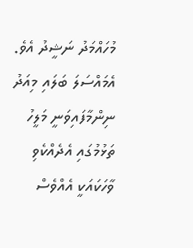މުހައްމަދު ނަޝީދު އެވެ. އެމައްސަލަ ބަލައި މިއަދު ނިންމާފައިވަނީ މަލީހު ތަޅުމުގައި އެދެއްކެވި ވާހަކައަކީ އެއްވެސް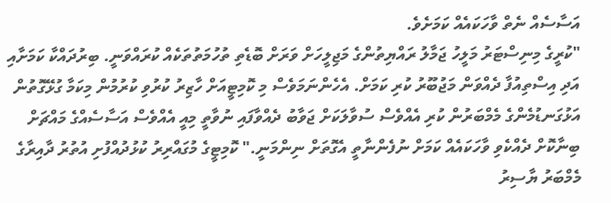އަސާސެއް ނެތް ވާހަކައެއް ކަމަށެވެ.
"ކުރީގެ މިނިސްޓަރު މަލީހު ޖަމާލު ރައްޔިތުންގެ މަޖިލީހަށް ވަރަށް ބޮޑެތި ތުހުމަތުތަކެއް ކުރައްވަނީ. ބިރުދައްކާ ކަމަށާއި އަދި އިސްތިއުފާ ދެއްވަން މަޖުބޫރު ކުރި ކަމަށް. އެހެންނަމަވެސް މި ކޮމިޓީއަށް ހާޒިރު ކުރުވި ކުރުމުން މިކަމާ ގުޅޭގޮތުން އަޅުގަނޑުމެންގެ މެމްބަރުން ކުރި އެއްވެސް ސުވާލަކަށް ޖަވާބު ދެއްވާފައި ނުވާތީ މިއީ އެއްވެސް އަސާސެއްގެ މައްޗަށް ބިނާކޮށް ދެއްކެވި ވާހަކައެއް ކަމަށް ނުފެންނާތީ އެގޮތަށް ނިންމަނީ." ކޮމިޓީގެ މުގައްރިރު ކުޅުދުއްފުށި އުތުރު ދާއިރާގެ މެމްބަރު ޔާސިރު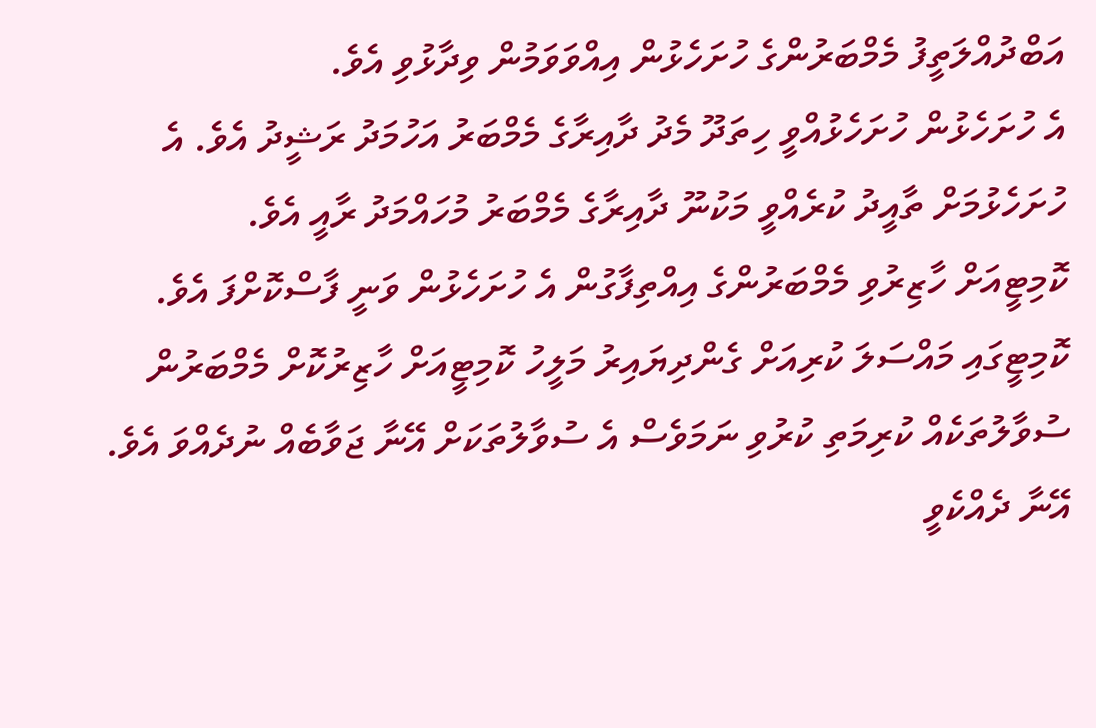އަބްދުއްލަތީފު މެމްބަރުންގެ ހުށަހެޅުން އިއްވަވަމުން ވިދާޅުވި އެވެ.
އެ ހުށަހެޅުން ހުށަހެޅުއްވީ ހިތަދޫ މެދު ދާއިރާގެ މެމްބަރު އަހުމަދު ރަޝީދު އެވެ. އެ ހުށަހެޅުމަށް ތާއީދު ކުރެއްވީ މަކުނޫ ދާއިރާގެ މެމްބަރު މުހައްމަދު ރާއީ އެވެ.
ކޮމިޓީއަށް ހާޒިރުވި މެމްބަރުންގެ އިއްތިފާގުން އެ ހުށަހެޅުން ވަނީ ފާސްކޮށްފަ އެވެ.
ކޮމިޓީގައި މައްސަލަ ކުރިއަށް ގެންދިޔައިރު މަލީހު ކޮމިޓީއަށް ހާޒިރުކޮށް މެމްބަރުން ސުވާލުތަކެއް ކުރިމަތި ކުރުވި ނަމަވެސް އެ ސުވާލުތަކަށް އޭނާ ޖަވާބެއް ނުދެއްވަ އެވެ. އޭނާ ދެއްކެވީ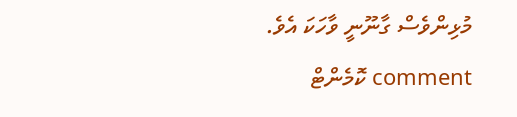މުޅިންވެސް ގާނޫނީ ވާހަކަ އެވެ.
comment ކޮމެންޓް